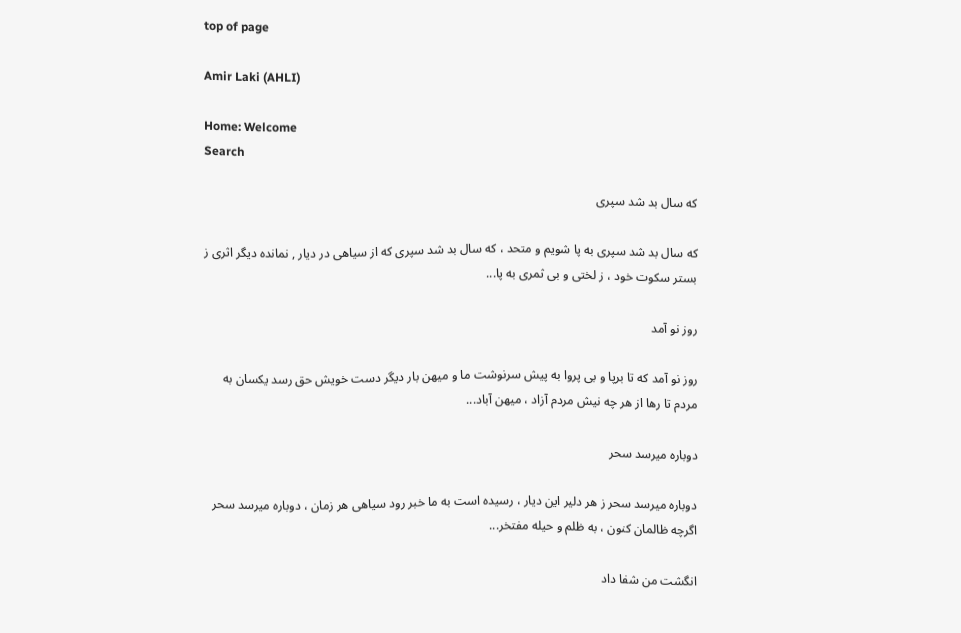top of page

Amir Laki (AHLI)

Home: Welcome
Search

که سال بد شد سپری

که سال بد شد سپری به پا شویم و متحد ، که سال بد شد سپری که از سیاهی در دیار , نمانده دیگر اثری ز بستر سکوت خود ، ز لختی و بی ثمری به پا...

روز نو آمد

روز نو آمد که تا برپا و بی پروا به پیش سرنوشت ما و میهن بار دیگر دست خویش حق رسد یکسان به مردم تا رها از هر چه نیش مردم آزاد ، میهن آباد...

دوباره میرسد سحر

دوباره میرسد سحر ز هر دلیر این دیار ، رسیده است به ما خبر رود سیاهی هر زمان ، دوباره میرسد سحر اگرچه ظالمان کنون ، به ظلم و حیله مفتخر...

انگشت من شفا داد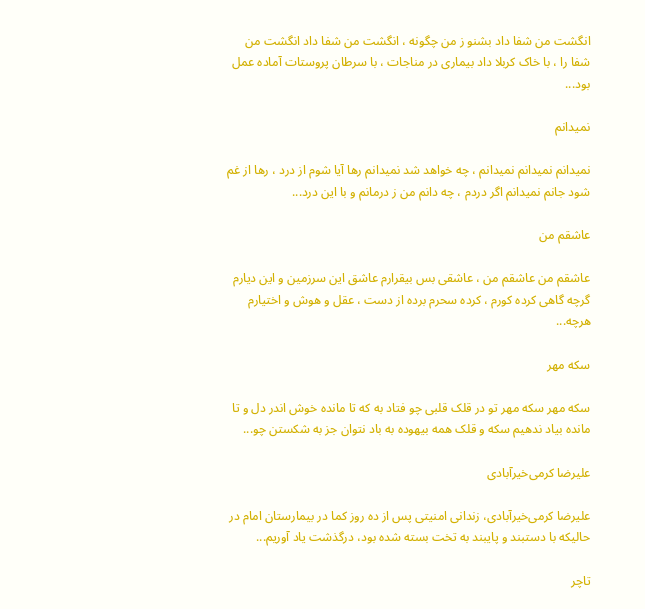انگشت من شفا داد بشنو ز من چگونه ، انگشت من شفا داد انگشت من شفا را ، با خاک کربلا داد بیماری در مناجات ، با سرطان پروستات آماده عمل بود...

نمیدانم

نمیدانم نمیدانم نمیدانم ، چه خواهد شد نمیدانم رها آیا شوم از درد ، رها از غم شود جانم نمیدانم اگر دردم ، چه دانم من ز درمانم و با این درد...

عاشقم من

عاشقم من عاشقم من ، عاشقی بس بیقرارم عاشق این سرزمین و این دیارم گرچه گاهی کرده کورم ، کرده سحرم برده از دست ، عقل و هوش و اختیارم هرچه...

سکه مهر

سکه مهر سکه مهر تو در قلک قلبی چو فتاد به که تا مانده خوش اندر دل و تا مانده بیاد ندهیم سکه و قلک همه بیهوده به باد نتوان جز به شکستن چو...

علیرضا کرمی‌خیرآبادی

علیرضا کرمی‌خیرآبادی، زندانی امنیتی پس از ده روز کما در بیمارستان امام در حالیکه با دستبند و پایبند به تخت بسته شده بود، درگذشت یاد آوریم...

تاچر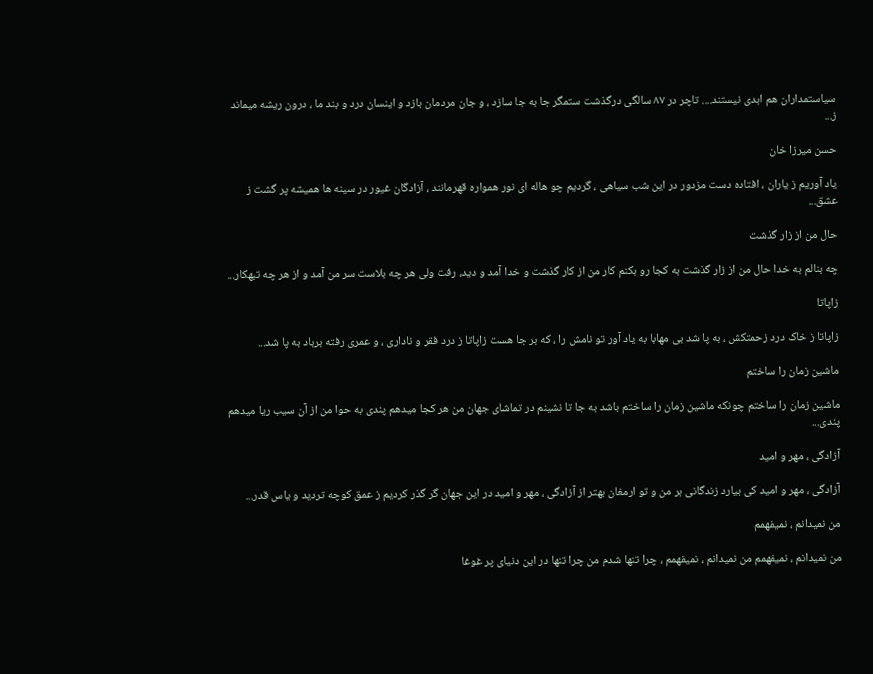سیاستمداران هم ابدی نیستند.... تاچر در ٨٧ سالگی درگذشت ستمگر جا به جا سازد ، و جان مردمان بازد و اینسان درد و بند ما ، درون ریشه میماند ز...

حسن میرزا خان

یاد آوریم ز یاران ، افتاده دست مزدور در این شب سیاهی ، گردیم چو هاله ای نور همواره قهرمانند ، آزادگان غیور در سینه ها همیشه پر گشت ز عشق...

حال من از زار گذشت

چه بنالم به خدا حال من از زار گذشت به کجا رو بکنم کار من از کار گذشت و خدا آمد و دید، رفت ولی هر چه بلاست سر من آمد و از هر چه تبهکار...

زاپاتا

زاپاتا ز خاک درد زحمتکش ، به پا شد بی مهابا به یاد آور تو نامش را ، که بر جا هست زاپاتا ز درد فقر و ناداری ، و عمری رفته برباد به پا شد...

ماشین زمان را ساختم

ماشین زمان را ساختم چونکه ماشین زمان را ساختم باشد به جا تا نشینم در تماشای جهان من هر کجا میدهم پندی به حوا من از آن سیب ریا میدهم پندی...

آزادگی ، مهر و امید

آزادگی ، مهر و امید کی بیارد زندگانی بر من و تو ارمغان بهتر از آزادگی ، مهر و امید در این جهان گر گذر کردیم ز عمق کوچه تردید و یاس قدر...

من نمیدانم ، نمیفهمم

من نمیدانم ، نمیفهمم من نمیدانم ، نمیفهمم ، چرا تنها شدم من چرا تنها در این دنیای پر غوغا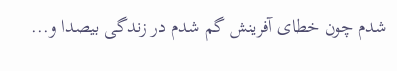شدم چون خطای آفرینش گم شدم در زندگی بیصدا و...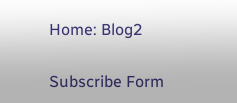Home: Blog2

Subscribe Form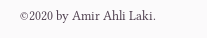©2020 by Amir Ahli Laki.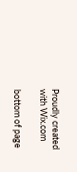Proudly created with Wix.com

bottom of page